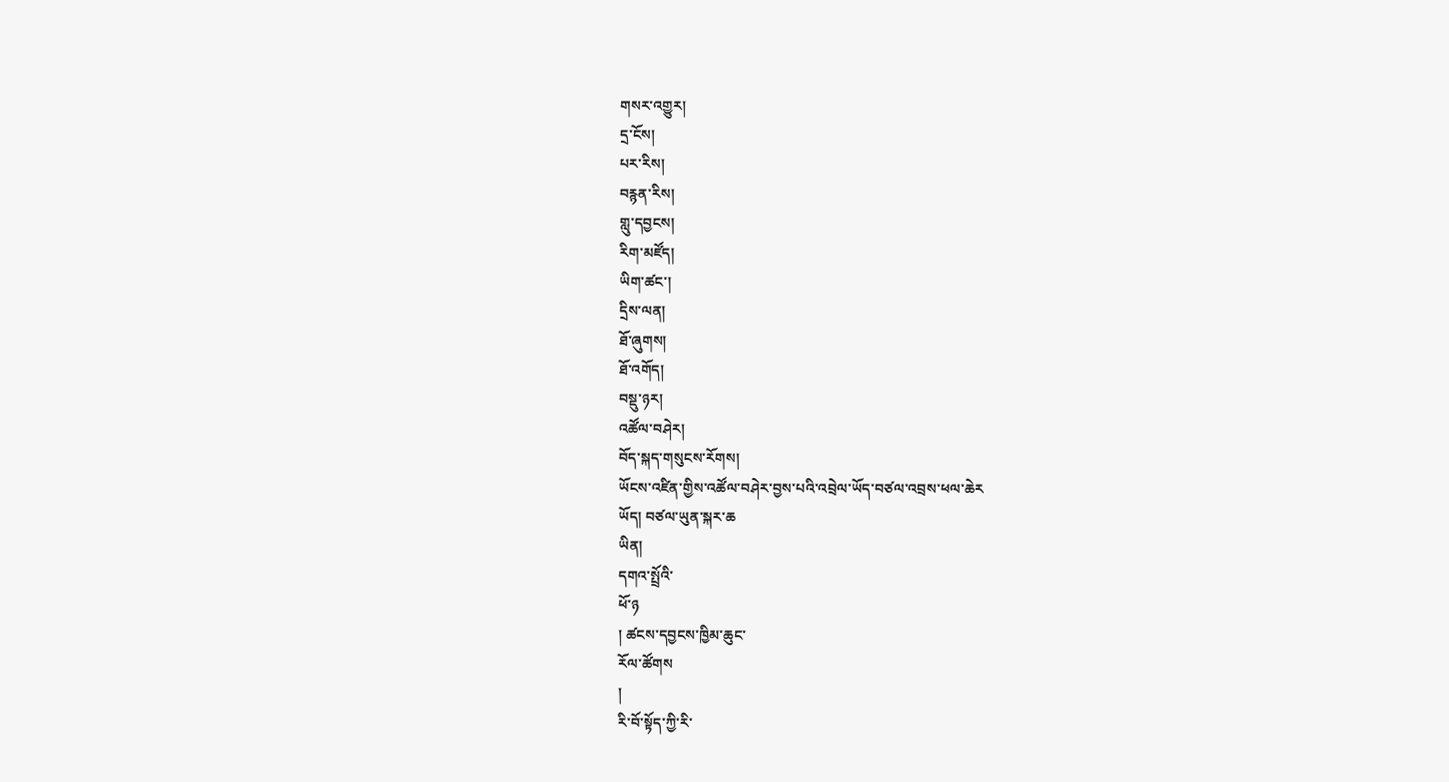གསར་འགྱུར།
དྲ་ངོས།
པར་རིས།
བརྙན་རིས།
གླུ་དབྱངས།
རིག་མཛོད།
ཡིག་ཚང་།
དྲིས་ལན།
ཐོ་ཞུགས།
ཐོ་འགོད།
བསྡུ་ཉར།
འཚོལ་བཤེར།
བོད་སྐད་གསུངས་རོགས།
ཡོངས་འཛིན་གྱིས་འཚོལ་བཤེར་བྱས་པའི་འབྲེལ་ཡོད་བཙལ་འབྲས་ཕལ་ཆེར
ཡོད། བཙལ་ཡུན་སྐར་ཆ
ཡིན།
དགའ་སྤྲོའི་
ཕོ་ཉ
། ཚངས་དབྱངས་ཁྱིམ་ཆུང་
རོལ་ཚོགས
།
རི་བོ་སྟོད་ཀྱི་རི་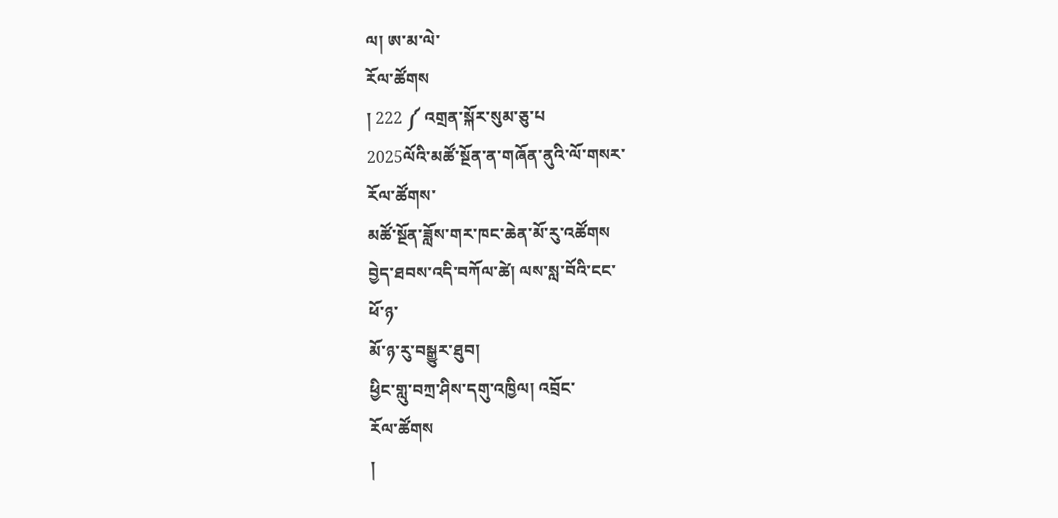ལ། ཨ་མ་ལེ་
རོལ་ཚོགས
། 222 ༼ འགྲན་སྐོར་སུམ་ཅུ་པ
2025ལོའི་མཚོ་སྔོན་ན་གཞོན་ནུའི་ལོ་གསར་
རོལ་ཚོགས་
མཚོ་སྔོན་ཟློས་གར་ཁང་ཆེན་མོ་རུ་འཚོགས
བྱེད་ཐབས་འདི་བཀོལ་ཚེ། ལས་སླ་བོའི་ངང་
ཕོ་ཉ་
མོ་ཉ་རུ་བསྒྱུར་ཐུབ།
ཕྱིང་གླུ་བཀྲ་ཤིས་དགུ་འཁྱིལ། འབྲོང་
རོལ་ཚོགས
།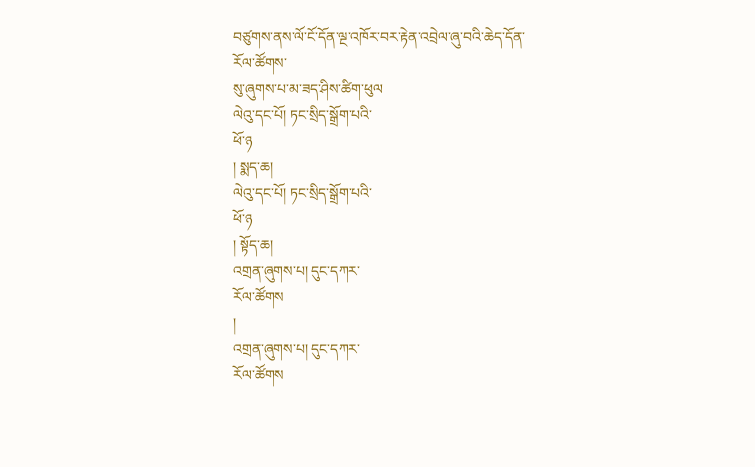བཙུགས་ནས་ལོ་ངོ་དོན་ལྔ་འཁོར་བར་རྟེན་འབྲེལ་ཞུ་བའི་ཆེད་དོན་
རོལ་ཚོགས་
སུ་ཞུགས་པ་མ་ཟད་ཤིས་ཚིག་ཕུལ
ལེའུ་དང་པོ། ཏང་སྲིད་སྒྲོག་པའི་
ཕོ་ཉ
། སྨད་ཆ།
ལེའུ་དང་པོ། ཏང་སྲིད་སྒྲོག་པའི་
ཕོ་ཉ
། སྟོད་ཆ།
འགྲན་ཞུགས་པ། དུང་དཀར་
རོལ་ཚོགས
།
འགྲན་ཞུགས་པ། དུང་དཀར་
རོལ་ཚོགས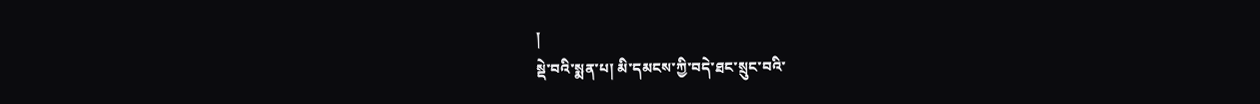།
སྡེ་བའི་སྨན་པ། མི་དམངས་ཀྱི་བདེ་ཐང་སྲུང་བའི་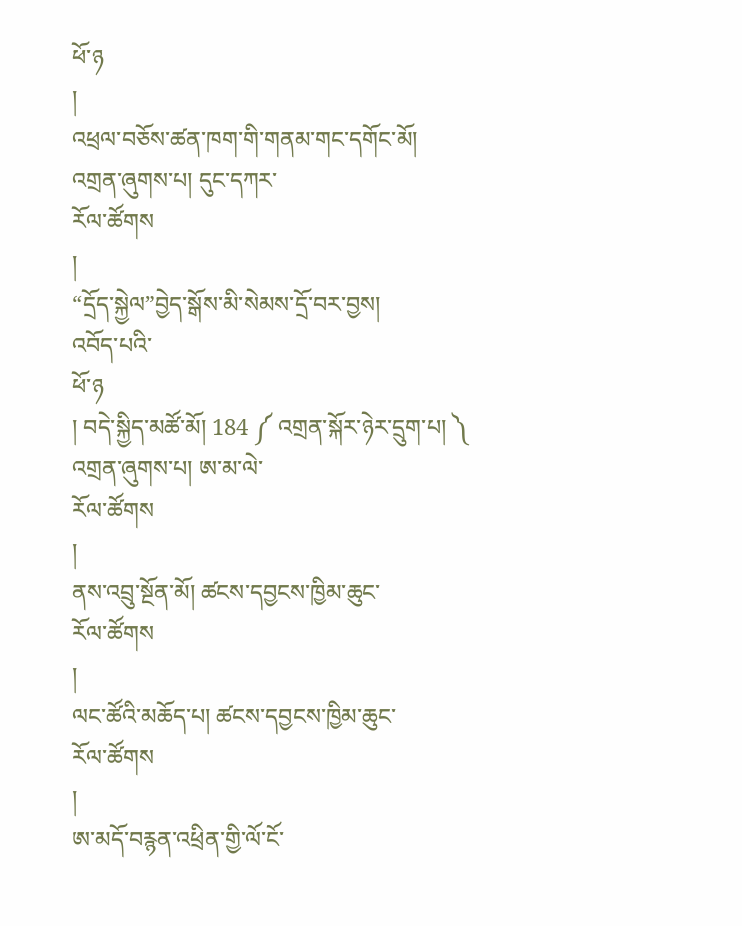ཕོ་ཉ
།
འཕྲལ་བཅོས་ཚན་ཁག་གི་གནམ་གང་དགོང་མོ།
འགྲན་ཞུགས་པ། དུང་དཀར་
རོལ་ཚོགས
།
“དྲོད་སྐྱེལ”བྱེད་སྒོས་མི་སེམས་དྲོ་བར་བྱས།
འབོད་པའི་
ཕོ་ཉ
། བདེ་སྐྱིད་མཚོ་མོ། 184 ༼ འགྲན་སྐོར་ཉེར་དྲུག་པ། ༽
འགྲན་ཞུགས་པ། ཨ་མ་ལེ་
རོལ་ཚོགས
།
ནས་འབྲུ་སྔོན་མོ། ཚངས་དབྱངས་ཁྱིམ་ཆུང་
རོལ་ཚོགས
།
ལང་ཚོའི་མཆོད་པ། ཚངས་དབྱངས་ཁྱིམ་ཆུང་
རོལ་ཚོགས
།
ཨ་མདོ་བརྙན་འཕྲིན་གྱི་ལོ་ངོ་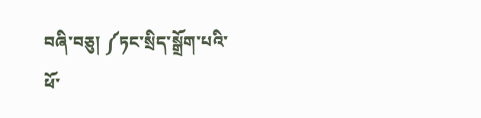བཞི་བཅུ། ༼ཏང་སྲིད་སྒྲོག་པའི་
ཕོ་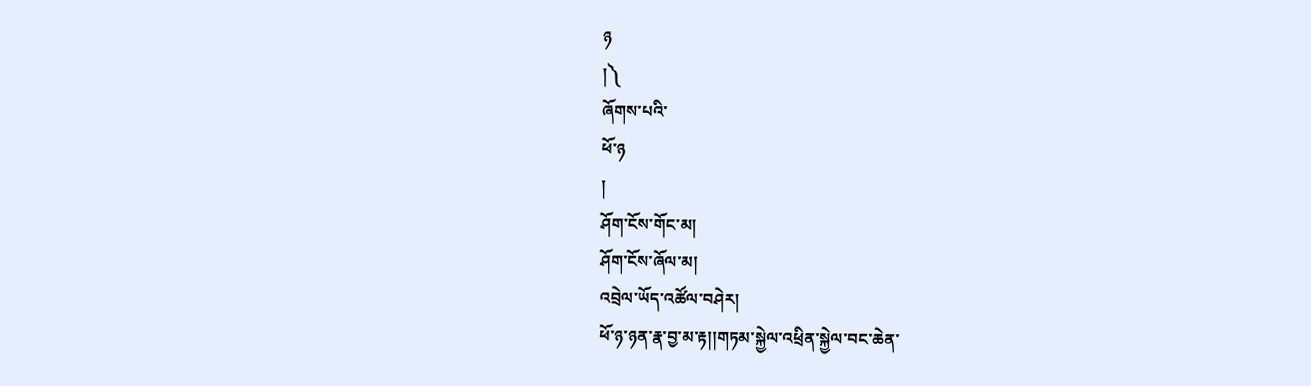ཉ
།༽
ཞོགས་པའི་
ཕོ་ཉ
།
ཤོག་ངོས་གོང་མ།
ཤོག་ངོས་ཞོལ་མ།
འབྲེལ་ཡོད་འཚོལ་བཤེར།
ཕོ་ཉ་ཉན་རྣ་བྱ་མ་རྟ།།གཏམ་སྐྱེལ་འཕྲིན་སྐྱེལ་བང་ཆེན་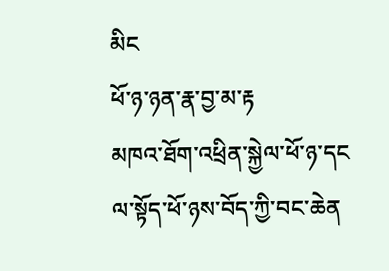མིང
ཕོ་ཉ་ཉན་རྣ་བྱ་མ་རྟ
མཁའ་ཐོག་འཕྲིན་སྐྱེལ་ཕོ་ཉ་དང
ལ་སྟོད་ཕོ་ཉས་བོད་ཀྱི་བང་ཆེན